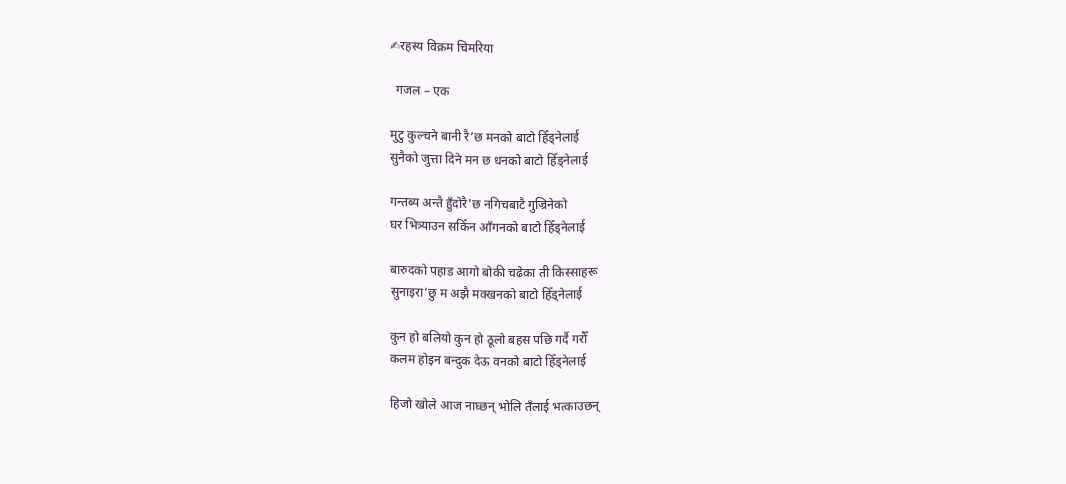✍रहस्य विक्रम चिमरिया

  गजल – एक

मुटु कुल्चने बानी रै’छ मनको बाटो हिँड्नेलाई
सुनैको जुत्ता दिने मन छ धनको बाटो हिँड्नेलाई

गन्तब्य अन्तै हुँदोरै’छ नगिचबाटै गुज्रिनेको
घर भित्र्याउन सकिँन आँगनको बाटो हिँड्नेलाई

बारुदको पहाड आगो बोकी चढेका ती किस्साहरू
सुनाइरा’छु म अझै मक्खनको बाटो हिँड्नेलाई

कुन हो बलियो कुन हो ठूलो बहस पछि गर्दै गरौँ
कलम होइन बन्दुक देऊ वनको बाटो हिँड्नेलाई

हिजो खोले आज नाघ्छन् भोलि तँलाई भत्काउछन्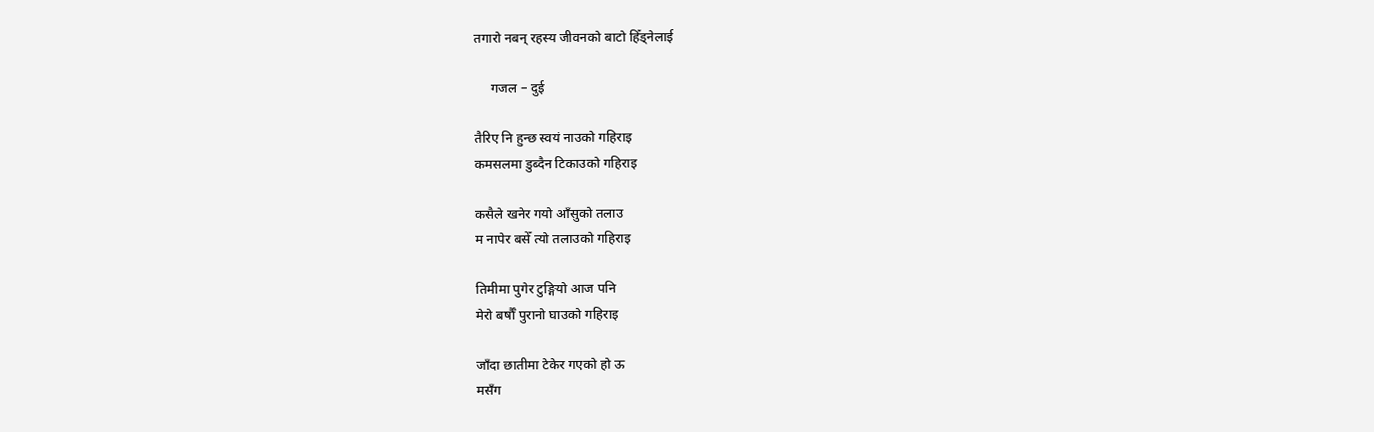तगारो नबन् रहस्य जीवनको बाटो हिँड्नेलाई

     गजल – दुई

तैरिए नि हुन्छ स्वयं नाउको गहिराइ
कमसलमा डुब्दैन टिकाउको गहिराइ

कसैले खनेर गयो आँसुको तलाउ
म नापेर बसेँ त्यो तलाउको गहिराइ

तिमीमा पुगेर टुङ्गियो आज पनि
मेरो बर्षौँ पुरानो घाउको गहिराइ

जाँदा छातीमा टेकेर गएको हो ऊ
मसँग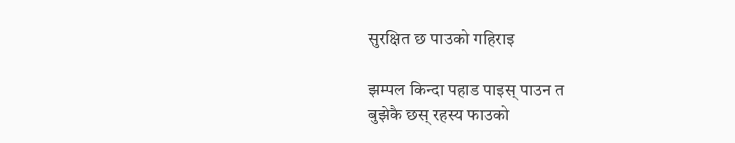सुरक्षित छ पाउको गहिराइ

झम्पल किन्दा पहाड पाइस् पाउन त
बुझेकै छस् रहस्य फाउको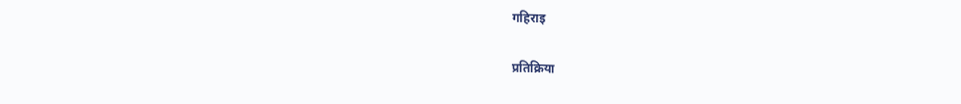गहिराइ

प्रतिक्रिया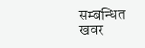सम्बन्धित खवर